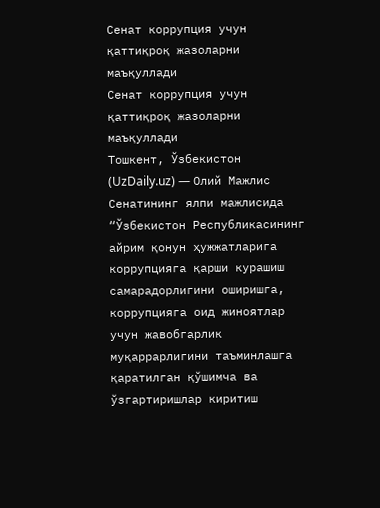Сенат коррупция учун қаттиқроқ жазоларни маъқуллади
Сенат коррупция учун қаттиқроқ жазоларни маъқуллади
Тошкент, Ўзбекистон (UzDaily.uz) — Олий Мажлис Сенатининг ялпи мажлисида “Ўзбекистон Республикасининг айрим қонун ҳужжатларига коррупцияга қарши курашиш самарадорлигини оширишга, коррупцияга оид жиноятлар учун жавобгарлик муқаррарлигини таъминлашга қаратилган қўшимча ва ўзгартиришлар киритиш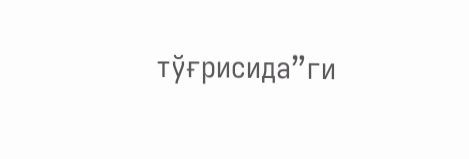тўғрисида”ги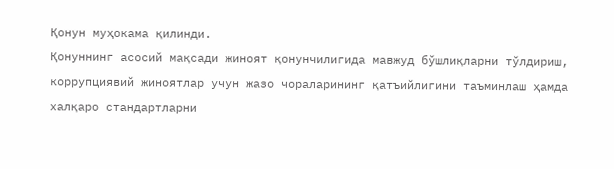Қонун муҳокама қилинди.
Қонуннинг асосий мақсади жиноят қонунчилигида мавжуд бўшлиқларни тўлдириш, коррупциявий жиноятлар учун жазо чораларининг қатъийлигини таъминлаш ҳамда халқаро стандартларни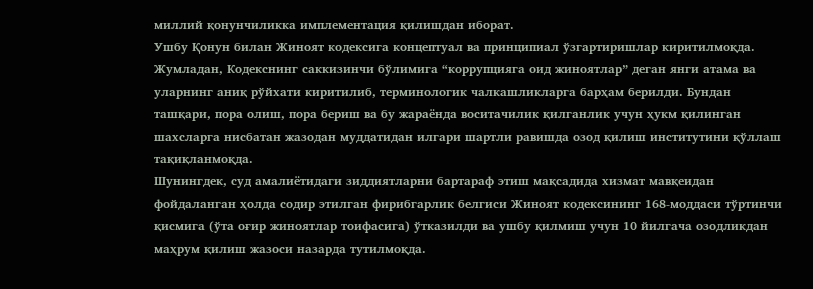миллий қонунчиликка имплементация қилишдан иборат.
Ушбу Қонун билан Жиноят кодексига концептуал ва принципиал ўзгартиришлар киритилмоқда. Жумладан, Кодекснинг саккизинчи бўлимига “коррупцияга оид жиноятлар” деган янги атама ва уларнинг аниқ рўйхати киритилиб, терминологик чалкашликларга барҳам берилди. Бундан ташқари, пора олиш, пора бериш ва бу жараёнда воситачилик қилганлик учун ҳукм қилинган шахсларга нисбатан жазодан муддатидан илгари шартли равишда озод қилиш институтини қўллаш тақиқланмоқда.
Шунингдек, суд амалиётидаги зиддиятларни бартараф этиш мақсадида хизмат мавқеидан фойдаланган ҳолда содир этилган фирибгарлик белгиси Жиноят кодексининг 168-моддаси тўртинчи қисмига (ўта оғир жиноятлар тоифасига) ўтказилди ва ушбу қилмиш учун 10 йилгача озодликдан маҳрум қилиш жазоси назарда тутилмоқда.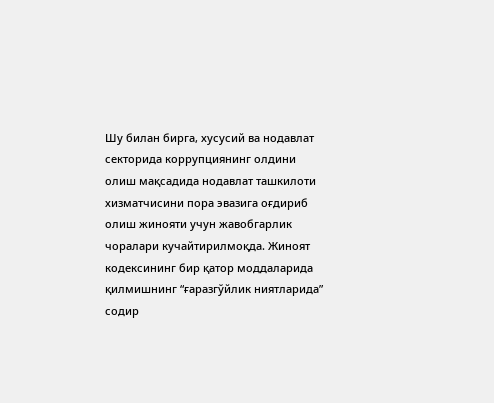Шу билан бирга, хусусий ва нодавлат секторида коррупциянинг олдини олиш мақсадида нодавлат ташкилоти хизматчисини пора эвазига оғдириб олиш жинояти учун жавобгарлик чоралари кучайтирилмоқда. Жиноят кодексининг бир қатор моддаларида қилмишнинг “ғаразгўйлик ниятларида” содир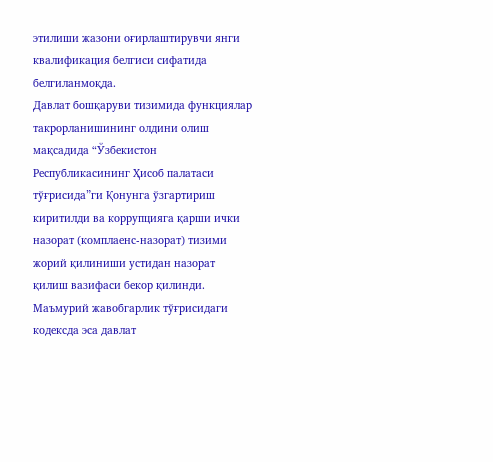этилиши жазони оғирлаштирувчи янги квалификация белгиси сифатида белгиланмоқда.
Давлат бошқаруви тизимида функциялар такрорланишининг олдини олиш мақсадида “Ўзбекистон Республикасининг Ҳисоб палатаси тўғрисида”ги Қонунга ўзгартириш киритилди ва коррупцияга қарши ички назорат (комплаенс-назорат) тизими жорий қилиниши устидан назорат қилиш вазифаси бекор қилинди. Маъмурий жавобгарлик тўғрисидаги кодексда эса давлат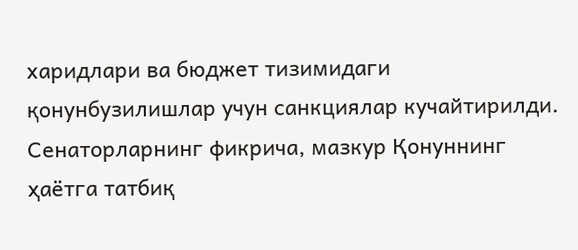харидлари ва бюджет тизимидаги қонунбузилишлар учун санкциялар кучайтирилди.
Сенаторларнинг фикрича, мазкур Қонуннинг ҳаётга татбиқ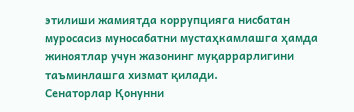этилиши жамиятда коррупцияга нисбатан муросасиз муносабатни мустаҳкамлашга ҳамда жиноятлар учун жазонинг муқаррарлигини таъминлашга хизмат қилади.
Сенаторлар Қонунни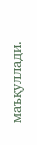маъқуллади.